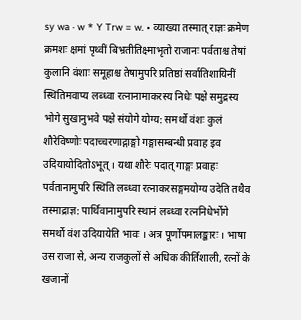sy wa · w * Y Trw = w. • व्याख्या तस्मात् राज्ञः क्रमेण क्रमशः क्षमां पृथ्वीं बिभ्रतीतिक्ष्माभृतो राजानः पर्वताश्च तेषां कुलानि वंशाः समूहाश्च तेषामुपरि प्रतिष्ठां सर्वातिशायिनीं स्थितिमवाप्य लब्ध्वा रत्नानामाकरस्य निधेः पक्षे समुद्रस्य भोगे सुखानुभवे पक्षे संयोगे योग्य: समर्थो वंशः कुलं शौरेविष्णोः पदाच्चरणाद्गाङ्गो गङ्गासम्बन्धी प्रवाह इव उदियायोदितोऽभूत् । यथा शौरेः पदात् गाङ्गः प्रवाहः पर्वतानामुपरि स्थिति लब्ध्वा रत्नाकरसङ्गमयोग्य उदेति तथैव तस्माद्राज्ञ: पार्थिवानामुपरि स्थानं लब्ध्वा रत्ननिधेर्भोगे समर्थो वंश उदियायेति भावः । अत्र पूर्णोपमालङ्कारः । भाषा उस राजा से, अन्य राजकुलों से अधिक कीर्तिशाली, रत्नों के खजानों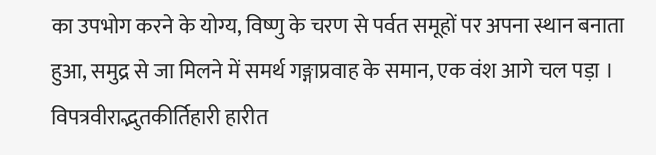का उपभोग करने के योग्य, विष्णु के चरण से पर्वत समूहों पर अपना स्थान बनाता हुआ, समुद्र से जा मिलने में समर्थ गङ्गाप्रवाह के समान, एक वंश आगे चल पड़ा । विपत्रवीराद्भुतकीर्तिहारी हारीत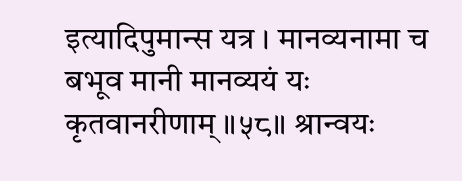इत्यादिपुमान्स यत्र । मानव्यनामा च बभूव मानी मानव्ययं यः कृतवानरीणाम् ॥५८॥ श्रान्वयः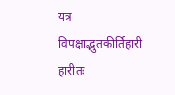यत्र विपक्षाद्भुतकीर्तिहारी हारीतः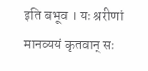इति बभूव । यः श्ररीणां मानव्ययं कृतवान् सः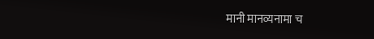मानी मानव्यनामा च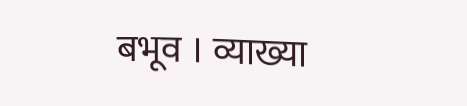बभूव । व्याख्या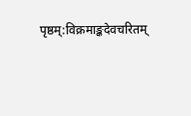पृष्ठम्:विक्रमाङ्कदेवचरितम्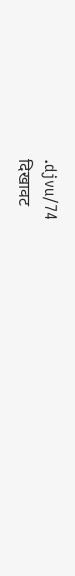.djvu/74
दिखावट